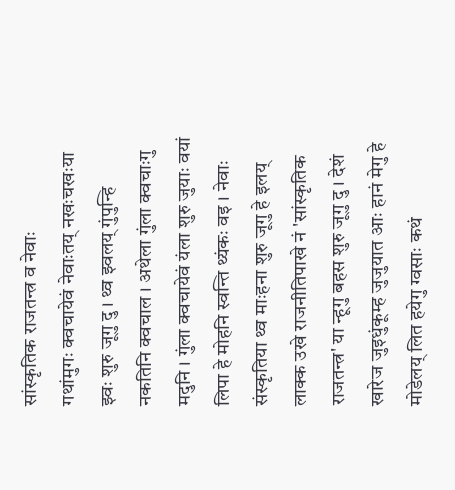सांस्कृतिक राजतन्त्र व नेवाः
गथांमुगः क्वचायेवं नेवाःतय् नखःचखःया झ्वः शुरु जूगु दु । थ्व झ्वलय् गुंपुन्हि नकतिनि क्वचाल । अथेला गुंला क्वचाःगु मदुनि । गुंला क्वचायेवं यंला शुरु जुयाः वयां लिपा हे मोहनि स्वन्ति थ्यंकः वइ । नेवाः संस्कृतिया थ्व माःहना शुरु जूगु हे इलय् लाक्क उखे राजनीतिपाखे नं 'सांस्कृतिक राजतन्त्र' या न्हूगु बहस शुरु जूगु दु । देशं खारेज जुइधुंकूम्ह जुजुयात आः हानं मेगु हे मोडेलय् लित हयेगु ग्वसाः कथं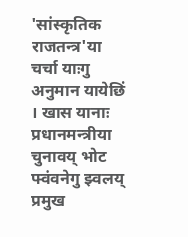'सांस्कृतिक राजतन्त्र'या चर्चा याःगु अनुमान यायेछिं । खास यानाः प्रधानमन्त्रीया चुनावय् भोट फ्वंवनेगु झ्वलय् प्रमुख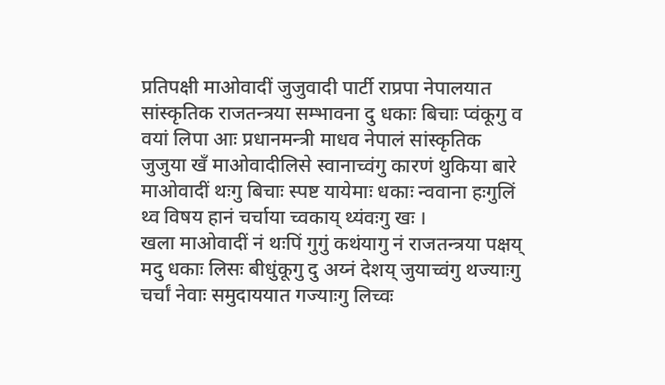प्रतिपक्षी माओवादीं जुजुवादी पार्टी राप्रपा नेपालयात सांस्कृतिक राजतन्त्रया सम्भावना दु धकाः बिचाः प्वंकूगु व वयां लिपा आः प्रधानमन्त्री माधव नेपालं सांस्कृतिक जुजुया खँ माओवादीलिसे स्वानाच्वंगु कारणं थुकिया बारे माओवादीं थःगु बिचाः स्पष्ट यायेमाः धकाः न्ववाना हःगुलिं थ्व विषय हानं चर्चाया च्वकाय् थ्यंवःगु खः ।
खला माओवादीं नं थःपिं गुगुं कथंयागु नं राजतन्त्रया पक्षय् मदु धकाः लिसः बीधुंकूगु दु अय्नं देशय् जुयाच्वंगु थज्याःगु चर्चां नेवाः समुदाययात गज्याःगु लिच्वः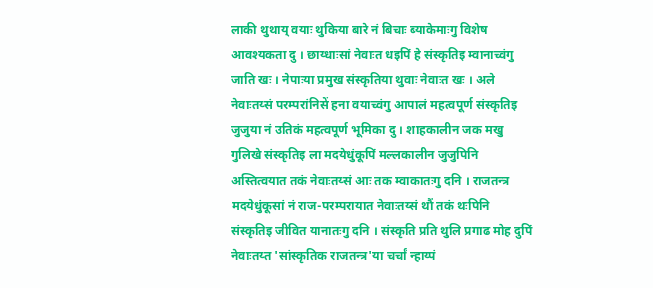लाकी थुथाय् वयाः थुकिया बारे नं बिचाः ब्याकेमाःगु विशेष आवश्यकता दु । छाय्धाःसां नेवाःत धइपिं हे संस्कृतिइ म्वानाच्वंगु जाति खः । नेपाःया प्रमुख संस्कृतिया थुवाः नेवाःत खः । अले नेवाःतय्सं परम्परांनिसें हना वयाच्वंगु आपालं महत्वपूर्ण संस्कृतिइ जुजुया नं उतिकं महत्वपूर्ण भूमिका दु । शाहकालीन जक मखु गुलिखे संस्कृतिइ ला मदयेधुंकूपिं मल्लकालीन जुजुपिनि अस्तित्वयात तकं नेवाःतय्सं आः तक म्वाकातःगु दनि । राजतन्त्र मदयेधुंकूसां नं राज-परम्परायात नेवाःतय्सं थौं तकं थःपिनि संस्कृतिइ जीवित यानातःगु दनि । संस्कृति प्रति थुलि प्रगाढ मोह दुपिं नेवाःतय्त 'सांस्कृतिक राजतन्त्र'या चर्चां न्हाय्पं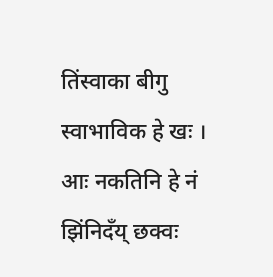तिंस्वाका बीगु स्वाभाविक हे खः ।
आः नकतिनि हे नं झिंनिदँय् छक्वः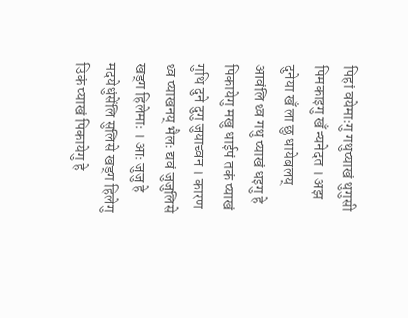पिहां वयेमाःगु गथुप्याखं थुगुसी पिमकाइगु खँ न्यनेदत । अझ दुनेया खँ ला छु धायेबलय् आवंलि थ्व गथु प्याखं धइगु हे पिकायेगु मखु धाईपं तकं प्याखं गुथि दुने दुगु जुयाच्वन । कारण थ्व प्याखनय् भैलः द्यवं जुजुलिसे खड्ग हिलेमाः । आः जुजु हे मदयेधुंसेंलि सुलिसे खड्ग हिलेगु उिकं प्याखं पिकायेगु हे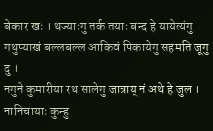बेकार खः । थज्याःगु तर्क तयाः बन्द हे यायेत्यंगु गथुप्याखं बल्लबल्ल आकिवं पिकायेगु सहमति जूगु दु ।
नगुने कुमारीया रथ सालेगु जात्राय् नं अथे हे जुल । नानिचायाः कुन्हु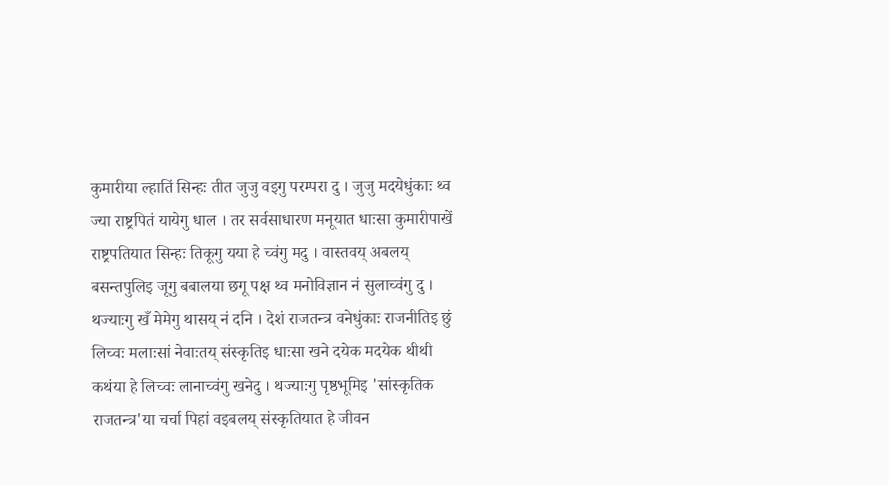कुमारीया ल्हातिं सिन्हः तीत जुजु वइगु परम्परा दु । जुजु मदयेधुंकाः थ्व ज्या राष्ट्रपितं यायेगु धाल । तर सर्वसाधारण मनूयात धाःसा कुमारीपाखें राष्ट्रपतियात सिन्हः तिकूगु यया हे च्वंगु मदु । वास्तवय् अबलय् बसन्तपुलिइ जूगु बबालया छगू पक्ष थ्व मनोविज्ञान नं सुलाच्वंगु दु । थज्याःगु खँ मेमेगु थासय् नं दनि । देशं राजतन्त्र वनेधुंकाः राजनीतिइ छुं लिच्वः मलाःसां नेवाःतय् संस्कृतिइ धाःसा खने दयेक मदयेक थीथी कथंया हे लिच्वः लानाच्वंगु खनेदु । थज्याःगु पृष्ठभूमिइ 'सांस्कृतिक राजतन्त्र'या चर्चा पिहां वइबलय् संस्कृतियात हे जीवन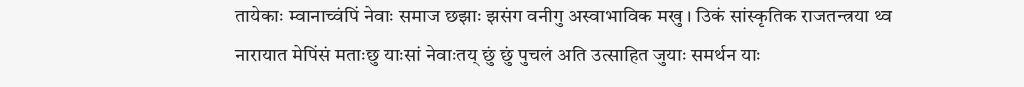तायेकाः म्वानाच्वंपिं नेवाः समाज छझाः झसंग वनीगु अस्वाभाविक मखु । उिकं सांस्कृतिक राजतन्त्रया थ्व नारायात मेपिंसं मताःछु याःसां नेवाःतय् छुं छुं पुचलं अति उत्साहित जुयाः समर्थन याः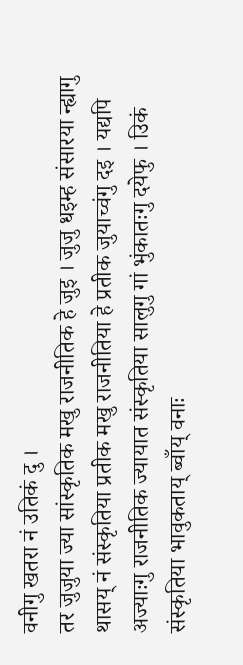वनीगु खतरा नं उतिकं दु ।
तर जुजुया ज्या सांस्कृतिक मखु राजनीतिक हे जुइ । जुजु धइम्ह संसारया न्ह्यागु थासय् नं संस्कृतिया प्रतीक मखु राजनीतिया हे प्रतीक जुयाच्वंगु दइ । यद्यपि अज्याःगु राजनीतिक ज्यायात संस्कृतिया सालुगु गां भुंकातःगु दयेफु । उिकं संस्कृतिया भावुकताय् ब्वाँय् वनाः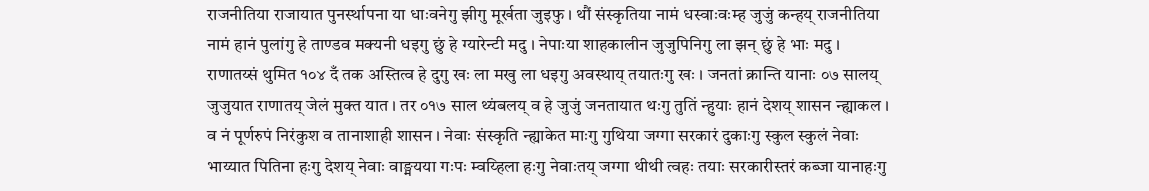राजनीतिया राजायात पुनर्स्थापना या धाःवनेगु झीगु मूर्खता जुइफु । थौं संस्कृतिया नामं धस्वाःवःम्ह जुजुं कन्हय् राजनीतिया नामं हानं पुलांगु हे ताण्डव मक्यनी धइगु छुं हे ग्यारेन्टी मदु । नेपाःया शाहकालीन जुजुपिनिगु ला झन् छुं हे भाः मदु । राणातय्सं थुमित १०४ दँ तक अस्तित्व हे दुगु खः ला मखु ला धइगु अवस्थाय् तयातःगु खः । जनतां क्रान्ति यानाः ०७ सालय् जुजुयात राणातय् जेलं मुक्त यात । तर ०१७ साल थ्यंबलय् व हे जुजुं जनतायात थःगु तुतिं न्हुयाः हानं देशय् शासन न्ह्याकल । व नं पूर्णरुपं निरंकुश व तानाशाही शासन । नेवाः संस्कृति न्ह्याकेत माःगु गुथिया जग्गा सरकारं दुकाःगु स्कुल स्कुलं नेवाः भाय्यात पितिना हःगु देशय् नेवाः वाङ्मयया गःपः म्वय्हिला हःगु नेवाःतय् जग्गा थीथी त्वहः तयाः सरकारीस्तरं कब्जा यानाहःगु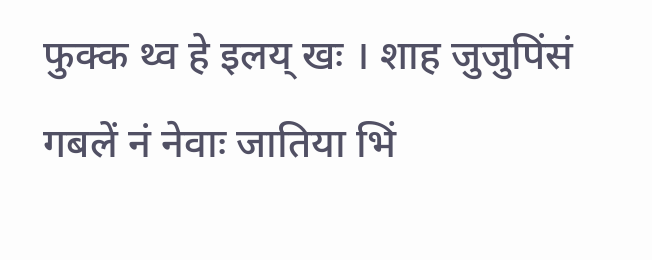फुक्क थ्व हे इलय् खः । शाह जुजुपिंसं गबलें नं नेवाः जातिया भिं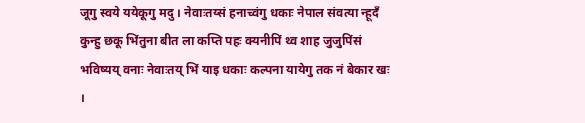जूगु स्वये ययेकूगु मदु । नेवाःतय्सं हनाच्वंगु धकाः नेपाल संवत्या न्हूदँ कुन्हु छकू भिंतुना बीत ला कप्ति पहः क्यनीपिं थ्व शाह जुजुपिंसं भविष्यय् वनाः नेवाःतय् भिं याइ धकाः कल्पना यायेगु तक नं बेकार खः ।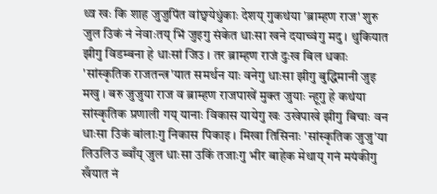थ्व खः कि शाह जुजुपिंत वांछ्वयेधुंकाः देशय् गुकथंया 'ब्राम्हण राज' शुरु जुल उिकं नं नेवाःतय् भिं जुइगु संकेत धाःसा खने दयाच्वंगु मदु । थुकियात झीगु विडम्बना हे धाःसां जिउ । तर ब्राम्हण राजं दुःख बिल धकाः 'सांस्कृतिक राजतन्त्र'यात समर्थन याः वनेगु धाःसा झीगु बुद्धिमानी जुइ मखु । बरु जुजुया राज व ब्राम्हण राजपाखें मुक्त जुयाः न्हूगु हे कथंया सांस्कृतिक प्रणाली गय् यानाः विकास यायेगु खः उखेपाखे झीगु बिचाः वन धाःसा उिकं बांलाःगु निकास पिकाइ । मिखा तिसिनाः 'सांस्कृतिक जुजु'या लिउलिउ ब्वाँय् जुल धाःसा उकिं तजाःगु भीर बाहेक मेथाय् गनं मयंकीगु खँयात नं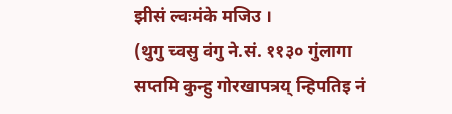झीसं ल्वःमंके मजिउ ।
(थुगु च्वसु वंगु ने.सं. ११३० गुंलागा सप्तमि कुन्हु गोरखापत्रय् न्हिपतिइ नं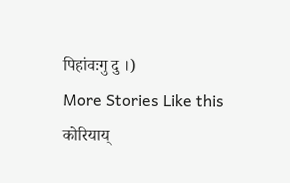पिहांवःगु दु ।)
More Stories Like this
कोरियाय्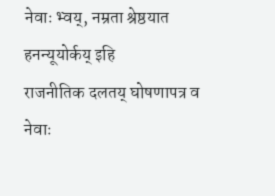नेवाः भ्वय्, नम्रता श्रेष्ठयात हनन्यूयोर्कय् इहि
राजनीतिक दलतय् घोषणापत्र व नेवाः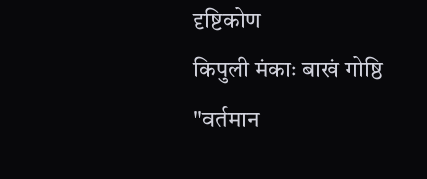दृष्टिकोण
किपुली मंकाः बाखं गोष्ठि
"वर्तमान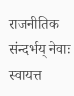राजनीतिक संन्दर्भय् नेवाः स्वायत्त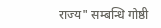राज्य" सम्बन्धि गोष्ठी